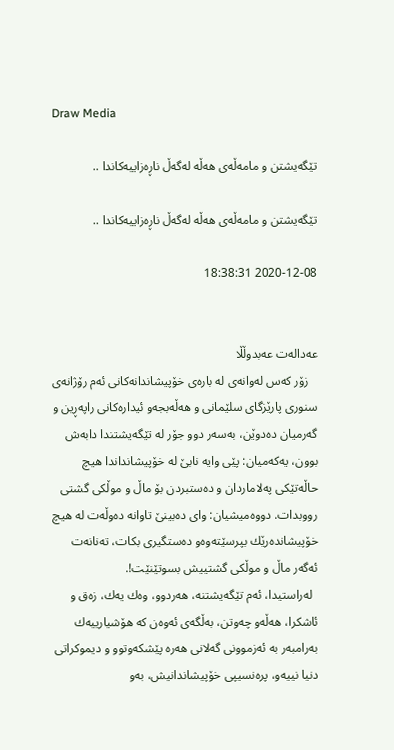Draw Media

تێگه‌یشتن و مامه‌ڵه‌ی هه‌ڵه‌ له‌گه‌ڵ ناڕه‌زاییه‌كاندا ..

تێگه‌یشتن و مامه‌ڵه‌ی هه‌ڵه‌ له‌گه‌ڵ ناڕه‌زاییه‌كاندا ..

2020-12-08 18:38:31


عه‌داله‌ت عه‌بدوڵڵا
   زۆر كه‌س له‌وانه‌ی له‌ باره‌ی خۆپیشاندانه‌كانی ئه‌م رۆژانه‌ی سنوری پارێزگای سلێمانی و هه‌ڵه‌بجه‌و ئیداره‌كانی راپه‌ڕین و گه‌رمیان ده‌دوێن، به‌سه‌ر دوو جۆر له‌ تێگه‌یشتندا دابه‌ش بوون، یه‌كه‌میان: پێی وایه‌ نابێ له‌ خۆپیشانداندا هیچ حاڵه‌تێكی په‌لاماردان و ده‌ستبردن بۆ ماڵ و موڵكی گشتی رووبدات. دووه‌میشیان: وای ده‌بینێ تاوانه‌ ده‌وڵه‌ت له‌ هیچ خۆپیشانده‌رێك بپرسێته‌وه‌و ده‌ستگیری بكات، ته‌نانه‌ت ئه‌گه‌ر ماڵ و موڵكی گشتییش بسوتێنێت!.
  له‌راستیدا، ئه‌م تێگه‌یشتنه‌، هه‌ردوو، وه‌ك یه‌ك، زه‌ق و ئاشكرا، هه‌ڵه‌و چه‌وتن، به‌ڵگه‌ی ئه‌وه‌ن كه‌ هۆشیارییه‌ك به‌رامبه‌ر به‌ ئه‌زموونی گه‌لانی هه‌ره‌ پێشكه‌وتوو و دیموكراتی دنیا نییه‌و، پره‌نسیپی خۆپیشاندانیش، به‌و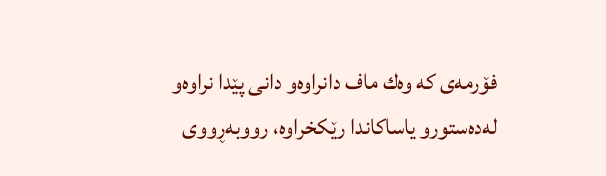فۆرمه‌ی كه‌ وه‌ك ماف دانراوه‌و دانی پێدا نراوه‌و له‌ده‌ستورو یاساكاندا رێكخراوه‌، رووبه‌ڕووی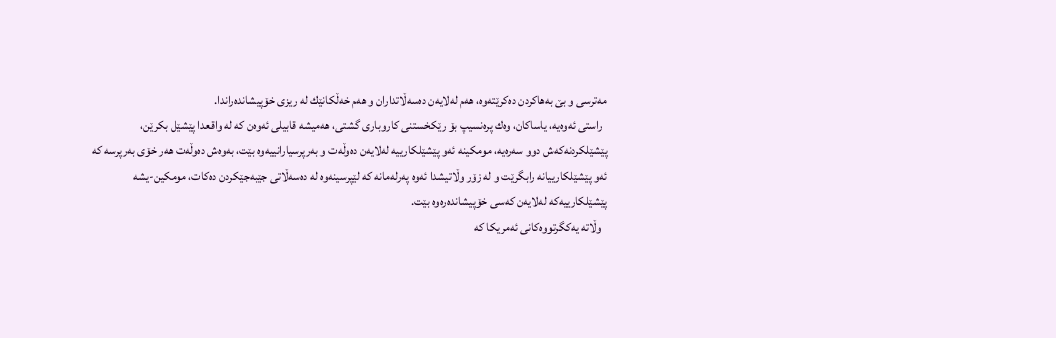مه‌ترسی و بێ به‌هاكردن ده‌كرێته‌وه‌، هه‌م له‌لایه‌ن ده‌سه‌ڵاتداران و هه‌م خه‌ڵكانێك له‌ ریزی خۆپیشانده‌راندا.
  راستی ئه‌وه‌یه‌، یاساكان، وه‌ك پره‌نسیپ بۆ رێكخستنی كاروباری گشتی، هه‌میشه‌ قابیلی ئه‌وه‌ن كه له‌ واقعدا پێشێل بكرێن، پێشێلكردنه‌كه‌ش دوو سه‌ره‌یه‌، مومكینه‌ ئه‌و پێشێلكارییه‌ له‌لایه‌ن ده‌وڵه‌ت و به‌رپرسیارانییه‌وه‌ بێت، به‌وه‌ش ده‌وڵه‌ت هه‌ر خۆی به‌رپرسه‌ كه‌ ئه‌و پێشێلكارییانه‌ رابگرێت و له‌ زۆر وڵاتیشدا ئه‌وه‌ په‌رله‌مانه‌ كه‌ لێپرسینه‌وه‌ له‌ ده‌سه‌ڵاتی جێبه‌جێكردن ده‌كات، مومكین-یشه‌ پێشێلكارییه‌كه‌ له‌لایه‌ن كه‌سی خۆپیشانده‌ره‌وه‌ بێت.
  وڵاته‌ یه‌كگرتووه‌كانی ئه‌مریكا كه‌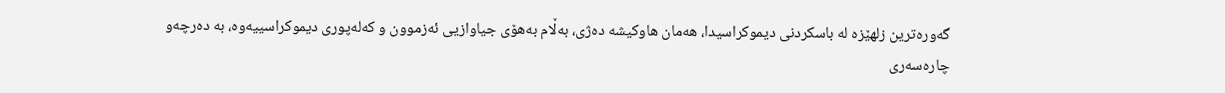گه‌وره‌ترین زلهێزه‌ له‌ باسكردنی دیموكراسیدا، هه‌مان هاوكیشه‌ ده‌ژی، به‌ڵام به‌هۆی جیاوازیی ئه‌زموون و كه‌له‌پوری دیموكراسییه‌وه‌، به‌ ده‌رچه‌و چاره‌سه‌ری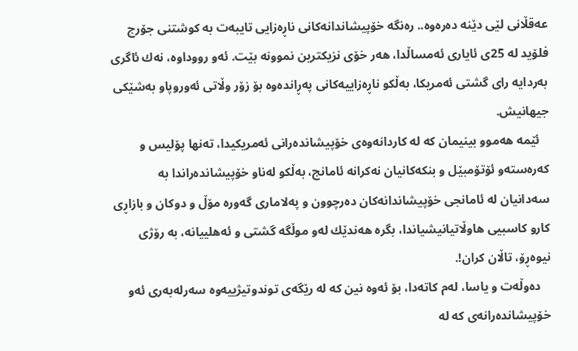عه‌قڵانی لێی دێنه‌ ده‌ره‌وه‌‌‌.. ره‌نگه‌ خۆپیشاندانه‌كانی ناڕه‌زایی تایبه‌ت به‌ كوشتنی جۆرج فلۆید له‌ 25ی ئایاری ئه‌مساڵدا، هه‌ر خۆی نزیكترین نموونه‌ بێت‌. ئه‌و رووداوه‌، نه‌ك ئاگری به‌ردایه‌ رای گشتی ئه‌مریكا، به‌ڵكو ناڕه‌زاییه‌كانی په‌ڕانده‌وه‌ بۆ زۆر وڵاتی ئه‌وروپاو به‌شێكی جیهانیش.
   ئێمه‌ هه‌موو بینیمان كه‌ له‌ كاردانه‌وه‌ی خۆپیشانده‌رانی ئه‌مریكیدا، ته‌نها پۆلیس و كه‌ره‌سته‌و ئۆتۆمبێل و بنكه‌كانیان نه‌كرانه‌ ئامانج، به‌ڵكو له‌ناو خۆپیشانده‌راندا به‌ سه‌دانیان له‌ ئامانجی خۆپیشاندانه‌كان ده‌رچوون و په‌لاماری گه‌وره‌ مۆڵ و دوكان و بازاڕی كارو كاسبیی هاوڵاتیانیشیاندا، بگره‌ هه‌ندێك له‌و موڵگه‌ گشتی و ئه‌هلییانه‌، به‌ رۆژی نیوه‌ڕۆ، تاڵان كران!.
   ده‌وڵه‌ت و یاسا، له‌م كاته‌دا، بۆ ئه‌وه‌ نین كه‌ له‌ رێگه‌ی توندوتیژییه‌وه‌ سه‌رله‌به‌ری ئه‌و خۆپیشانده‌رانه‌ی كه‌ له‌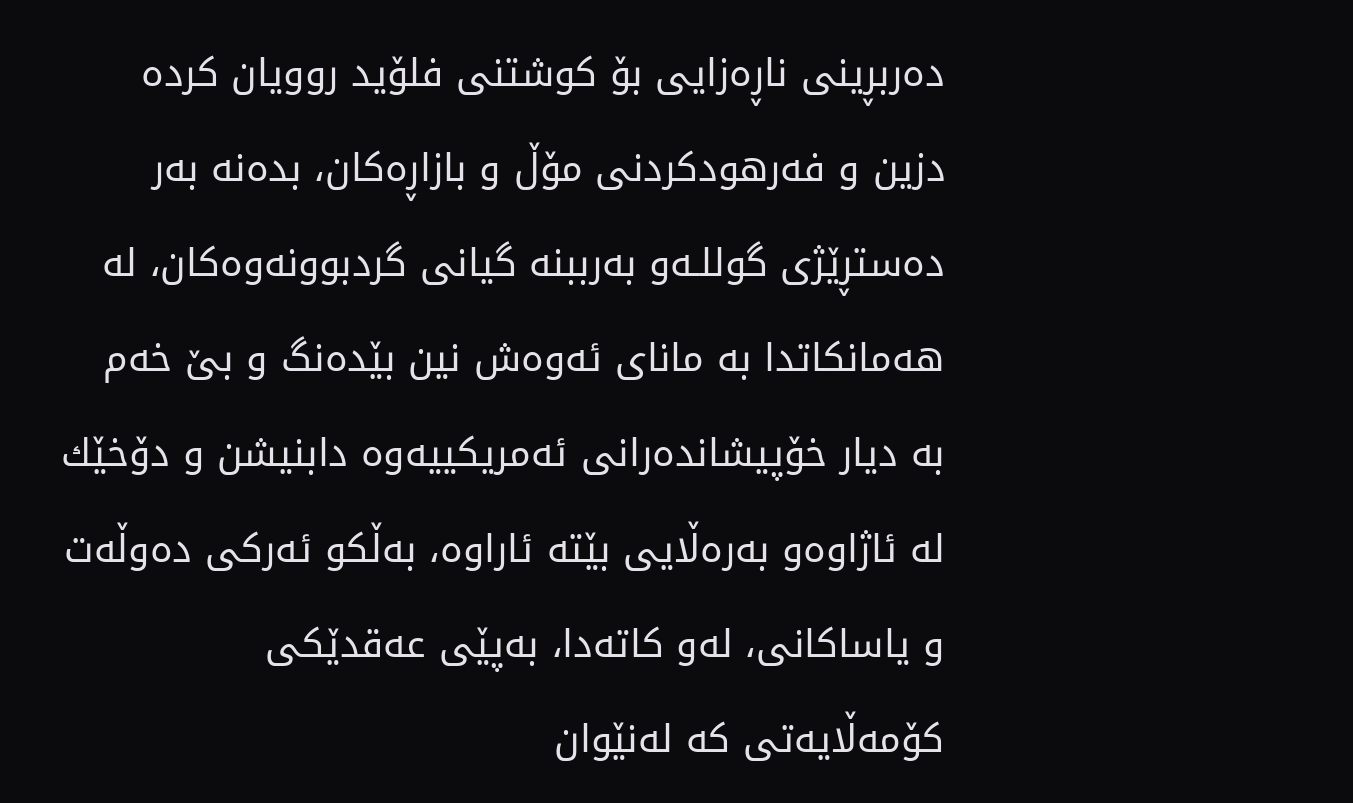ده‌ربڕینی ناڕه‌زایی بۆ كوشتنی فلۆید روویان كرده‌ دزین و فه‌رهودكردنی مۆڵ و بازاڕه‌كان، بده‌نه‌ به‌ر ده‌ستڕێژی گوللـه‌و به‌رببنه‌ گیانی گردبوونه‌وه‌كان، له‌ هه‌مانكاتدا به‌ مانای ئه‌وه‌ش نین‌ بێده‌نگ و بێ خه‌م به‌ دیار خۆپیشانده‌رانی ئه‌مریكییه‌وه‌ دابنیشن و دۆخێك له‌ ئاژاوه‌و به‌ره‌ڵایی بێته‌ ئاراوه‌، به‌ڵكو ئه‌ركی ده‌وڵه‌ت و یاساكانی، له‌و كاته‌دا، به‌پێی عه‌قدێكی كۆمه‌ڵایه‌تی كه‌ له‌نێوان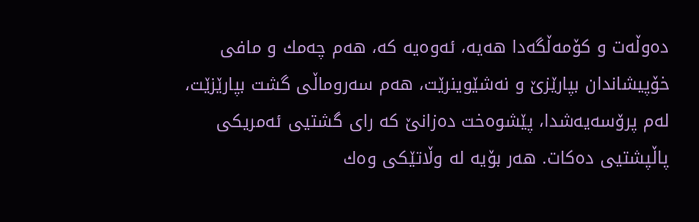ده‌وڵه‌ت و كۆمه‌ڵگه‌دا هه‌یه‌، ئه‌وه‌یه‌ كه‌، هه‌م چه‌مك و مافی خۆپیشاندان بپارێزێ و نه‌شێوینرێت، هه‌م سه‌روماڵی گشت بپارێزێت، له‌م پرۆسه‌یه‌شدا، پێشوه‌خت ده‌زانێ كه‌ رای گشتیی ئه‌مریكی پاڵپشتیی ده‌كات. هه‌ر بۆیه‌ له‌ وڵاتێكی وه‌ك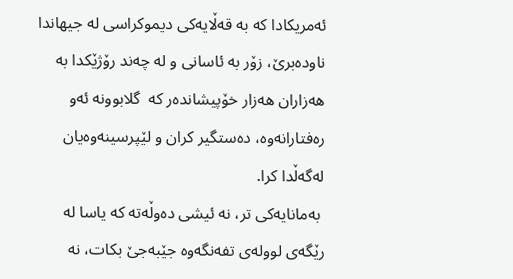ئه‌مریكادا كه‌ به‌ قه‌ڵایه‌كی دیموكراسی له‌ جیهاندا ناوده‌برێ، زۆر به‌ ئاسانی و له‌ چه‌ند رۆژێكدا به‌ هه‌زاران هه‌زار خۆپیشانده‌ر كه‌  گلابوونه‌ ئه‌و ره‌فتارانه‌وه‌، ده‌ستگیر كران و لێپرسینه‌وه‌یان له‌گه‌ڵدا كرا.
 به‌مانایه‌كی تر، نه‌ ئیشی ده‌وڵه‌ته‌ كه‌ یاسا له‌ رێگه‌ی لووله‌ی تفه‌نگه‌وه‌ جێبه‌جێ بكات، نه‌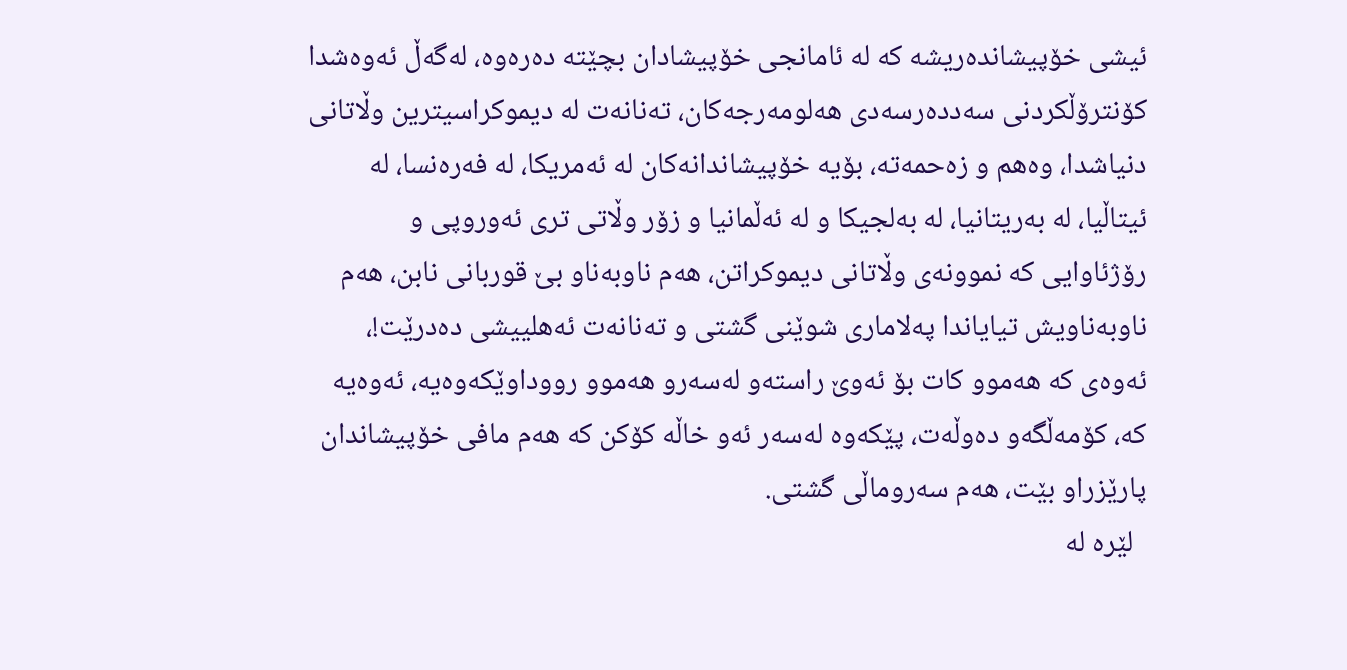ئیشی خۆپیشانده‌ریشه‌ كه‌ له‌ ئامانجی خۆپیشادان بچێته‌ ده‌ره‌وه‌، له‌گه‌ڵ ئه‌وه‌شدا كۆنترۆڵكردنی سه‌دده‌رسه‌دی هه‌لومه‌رجه‌كان، ته‌نانه‌ت له‌ دیموكراسیترین وڵاتانی دنیاشدا، وه‌هم و زه‌حمه‌ته‌، بۆیه‌ خۆپیشاندانه‌كان له‌ ئه‌مریكا، له‌ فه‌ره‌نسا، له‌ ئیتاڵیا، له‌ به‌ریتانیا، له‌ به‌لجیكا و له‌ ئه‌ڵمانیا و زۆر وڵاتی تری ئه‌وروپی و رۆژئاوایی كه‌ نموونه‌ی وڵاتانی دیموكراتن، هه‌م ناوبه‌ناو بێ قوربانی نابن، هه‌م ناوبه‌ناویش تیایاندا په‌لاماری شوێنی گشتی و ته‌نانه‌ت ئه‌هلییشی ده‌درێت!، ئه‌وه‌ی كه‌ هه‌موو كات بۆ ئه‌وێ راسته‌و له‌سه‌رو هه‌موو رووداوێكه‌وه‌یه‌،‌ ئه‌وه‌یه‌ كه‌، كۆمه‌ڵگه‌و ده‌وڵه‌ت، پێكه‌وه‌ له‌سه‌ر ئه‌و خاڵه‌ كۆكن كه‌ هه‌م مافی خۆپیشاندان پارێزراو بێت، هه‌م سه‌روماڵی گشتی.
  لێره‌ له‌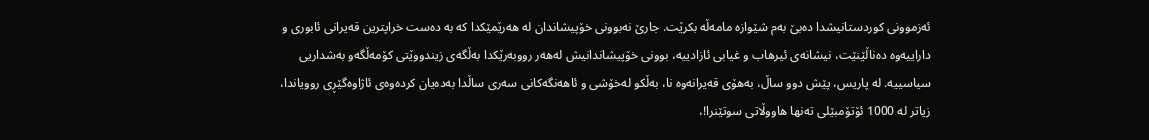ئه‌زموونی كوردستانیشدا ده‌بێ به‌م شێوازه‌ مامه‌ڵه‌ بكرێت. جارێ نه‌بوونی خۆپیشاندان له‌ هه‌رێمێكدا كه‌ به‌ ده‌ست خراپترین قه‌یرانی ئابوری و داراییه‌وه‌ ده‌ناڵێنێت، نیشانه‌ی ئیرهاب و غیابی ئازادییه‌، بوونی خۆپیشاندانیش له‌هه‌ر رووبه‌رێكدا به‌ڵگه‌ی زیندووێتی كۆمه‌ڵگه‌و به‌شداریی سیاسییه‌. له‌ پاریس، پێش دوو ساڵ، به‌هۆی قه‌یرانه‌وه‌ نا، به‌ڵكو له‌خۆشی و ئاهه‌نگه‌كانی سه‌ری ساڵدا به‌ده‌یان كرده‌وه‌ی ئاژاوه‌گێڕی روویاندا، زیاتر له‌ 1000 ئۆتۆمبێلی ته‌نها هاووڵاتی سوتێنرا!،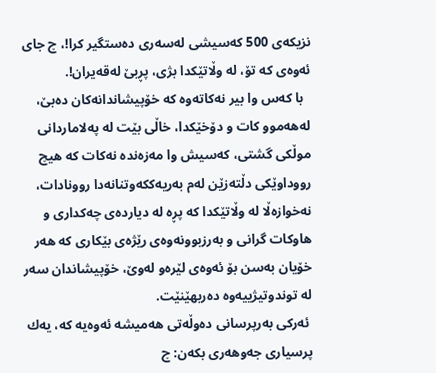نزیكه‌ی 500 كه‌سیشی له‌سه‌ری ده‌ستگیر كرا!، چ جای ئه‌وه‌ی كه‌ تۆ، له‌ وڵاتێكدا بژی، پڕبێ له‌قه‌یران!.
  با كه‌س وا بیر نه‌كاته‌وه‌ كه‌ خۆپیشاندانه‌كان ده‌بێ، له‌هه‌موو كات و دۆخێكدا، خاڵی بێت له‌ په‌لاماردانی موڵكی گشتی، كه‌سیش وا مه‌زه‌نده‌ نه‌كات كه‌ هیچ رووداوێكی دڵته‌زێن له‌م به‌ریه‌ككه‌وتنانه‌دا روونادات، نه‌خوازه‌ڵا له‌ وڵاتێكدا كه‌ پڕه‌ له‌ دیارده‌ی چه‌كداری و هاوكات گرانی و به‌رزبوونه‌وه‌ی رێژه‌ی بێكاری كه‌ هه‌ر خۆیان به‌سن بۆ ئه‌وه‌ی لێره‌و له‌وێ، خۆپیشاندان سه‌ر له‌ توندوتیژییه‌وه‌ ده‌ربهێنێت.
 ئه‌ركی به‌رپرسانی ده‌وڵه‌تی هه‌میشه‌ ئه‌وه‌یه‌ كه‌، یه‌ك پرسیاری جه‌وهه‌ری بكه‌ن: چ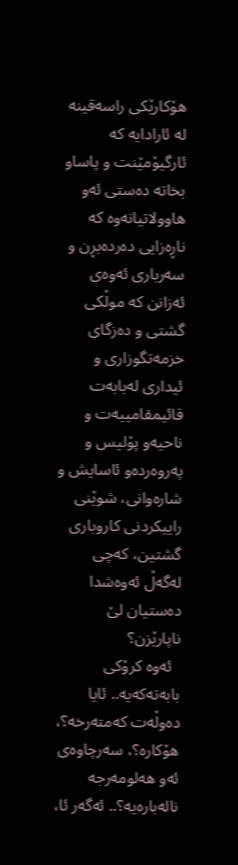هۆكارێكی راسه‌قینه‌ له‌ ئارادایه‌ كه‌ ئارگیۆمێنت و پاساو بخاته‌ ده‌ستی ئه‌و هاوولاتیانه‌وه‌ كه‌ ناڕه‌زایی ده‌رده‌بڕن و سه‌رباری ئه‌وه‌ی ئه‌زانن كه‌ موڵكی گشتی و ده‌زگای خزمه‌تگوزاری و ئیداری له‌بابه‌ت قائیمقامییه‌ت و ناحیه‌و پۆلیس و په‌روه‌رده‌و ئاسایش و شاره‌وانی، شوێنی راییكردنی كاروباری گشتین، كه‌چی له‌گه‌ڵ ئه‌وه‌شدا ده‌ستیان لێ ناپارێزن؟
  ئه‌وه‌ كرۆكی بابه‌ته‌كه‌یه‌.. ئایا ده‌وڵه‌ت كه‌مته‌رخه؟‌، هۆكاره‌؟، سه‌رچاوه‌ی ئه‌و هه‌لومه‌رجه‌ ناله‌باره‌یه‌؟.. ئه‌گه‌ر ئا،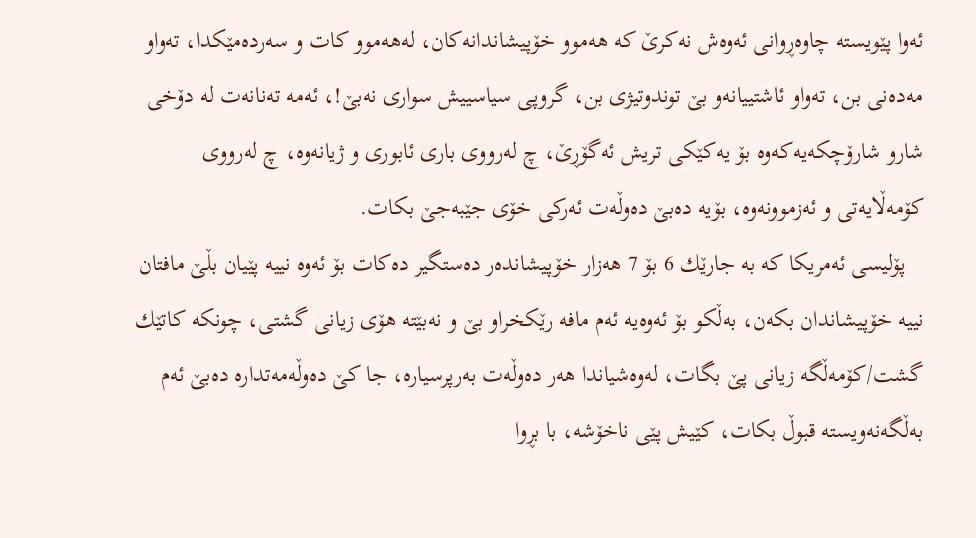ئه‌وا پێویسته‌ چاوه‌ڕوانی ئه‌وه‌ش نه‌كرێ كه‌ هه‌موو خۆپیشاندانه‌كان، له‌هه‌موو كات و سه‌رده‌مێكدا، ته‌واو مه‌ده‌نی بن، ته‌واو ئاشتییانه‌و بێ توندوتیژی بن، گروپی سیاسییش سواری نه‌بێ!، ئه‌مه‌ ته‌نانه‌ت له‌ دۆخی شارو شارۆچكه‌یه‌كه‌وه‌ بۆ یه‌كێكی تریش ئه‌گۆڕێ، چ له‌رووی باری ئابوری و ژیانه‌وه‌، چ له‌رووی كۆمه‌ڵایه‌تی و ئه‌زموونه‌وه‌، بۆیه‌ ده‌بێ ده‌وڵه‌ت ئه‌ركی خۆی جێبه‌جێ بكات.
   پۆلیسی ئه‌مریكا كه‌ به‌ جارێك 6 بۆ 7 هه‌زار خۆپیشانده‌ر ده‌ستگیر ده‌كات بۆ ئه‌وه‌ نییه‌ پێیان بڵێ مافتان نییه‌ خۆپیشاندان بكه‌ن، به‌ڵكو بۆ ئه‌وه‌یه‌ ئه‌م مافه‌ رێكخراو بێ و نه‌بێته‌ هۆی زیانی گشتی، چونكه‌ كاتێك گشت/كۆمه‌ڵگه‌ زیانی پێ بگات، له‌وه‌شیاندا هه‌ر ده‌وڵه‌ت به‌رپرسیاره‌، جا كێ ده‌وڵه‌مه‌تداره‌ ده‌بێ ئه‌م به‌ڵگه‌نه‌ویسته‌ قبوڵ بكات، كێیش پێی ناخۆشه‌، با بڕوا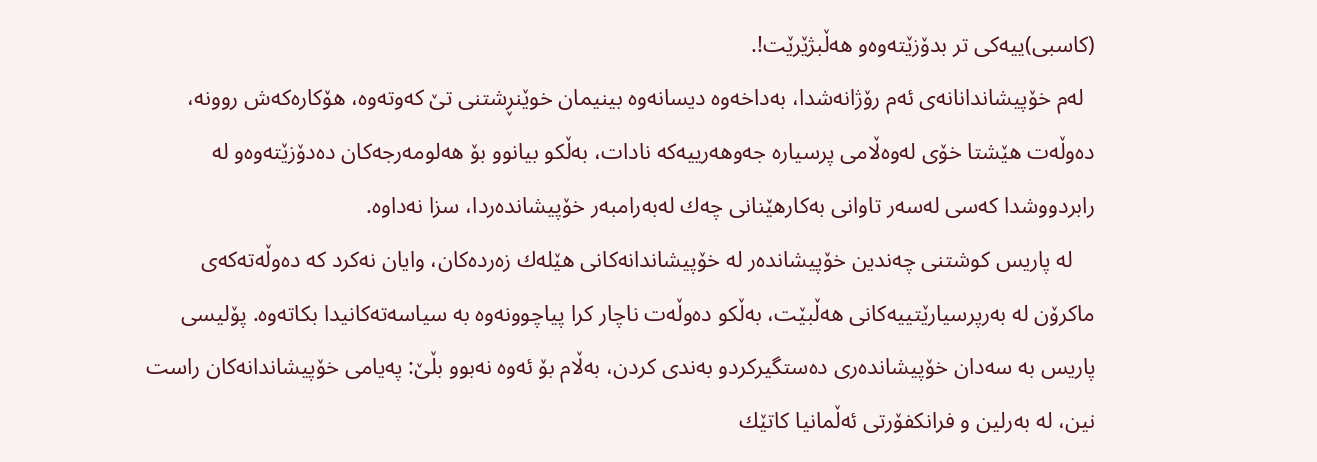(كاسبی)ییه‌كی تر بدۆزێته‌وه‌و هه‌ڵبژێرێت!.
  له‌م خۆپیشاندانانه‌ی ئه‌م رۆژانه‌شدا، به‌داخه‌وه‌ دیسانه‌وه‌ بینیمان خوێنڕشتنی تێ كه‌وته‌وه‌، هۆكاره‌كه‌ش روونه‌، ده‌وڵه‌ت هێشتا خۆی له‌وه‌ڵامی پرسیاره‌ جه‌وهه‌رییه‌كه‌ نادات، به‌ڵكو بیانوو بۆ هه‌لومه‌رجه‌كان ده‌دۆزێته‌وه‌و له‌ رابردووشدا كه‌سی له‌سه‌ر تاوانی به‌كارهێنانی چه‌ك له‌به‌رامبه‌ر خۆپیشانده‌ردا، سزا نه‌داوه‌.
    له‌ پاریس كوشتنی چه‌ندین خۆپیشانده‌ر له‌ خۆپیشاندانه‌كانی هێله‌ك‌ زه‌رده‌كان، وایان نه‌كرد كه‌ ده‌وڵه‌ته‌كه‌ی ماكرۆن له‌ به‌رپرسیارێتییه‌كانی هه‌ڵبێت، به‌ڵكو ده‌وڵه‌ت ناچار كرا پیاچوونه‌وه‌ به‌ سیاسه‌ته‌كانیدا بكاته‌وه‌. پۆلیسی پاریس به‌ سه‌دان خۆپیشانده‌ری ده‌ستگیركردو به‌ندی كردن، به‌ڵام بۆ ئه‌وه‌ نه‌بوو بڵێ: په‌یامی خۆپیشاندانه‌كان راست نین، له‌ به‌رلین و فرانكفۆرتی ئه‌ڵمانیا كاتێك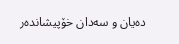ده‌یان و سه‌دان خۆپیشانده‌ر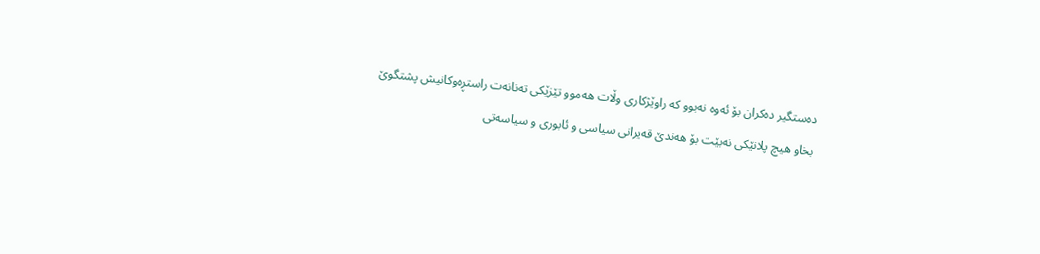ده‌ستگیر ده‌كران بۆ ئه‌وه‌ نه‌بوو كه‌ راوێژكاری وڵات هه‌موو تێزێكی ته‌نانه‌ت راستڕه‌وكانیش پشتگوێ بخاو هیچ پلانێكی نه‌بێت بۆ هه‌ندێ قه‌یرانی سیاسی و ئابوری و سیاسه‌تی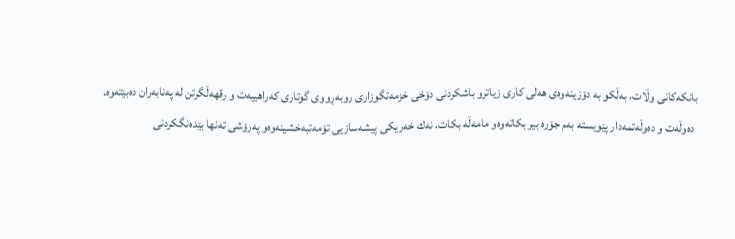بانكه‌كانی وڵات، به‌ڵكو به‌ دۆزینه‌وه‌ی هه‌لی كاری زیاترو باشكردنی دۆخی خزمه‌تگوزاری روبه‌ڕووی گوتاری كه‌راهییه‌ت و رقهه‌ڵگرتن له‌ په‌نابه‌ران ده‌بێته‌وه‌.
 ده‌وڵه‌ت و ده‌وڵه‌تمه‌دار پێویسته‌ به‌م جۆره بیر بكاته‌وه‌و‌ مامه‌ڵه‌ بكات، نه‌ك خه‌ریكی پیشه‌سازیی تۆمه‌تبه‌خشینه‌وه‌و په‌رۆشی ته‌نها بێده‌نگكردنی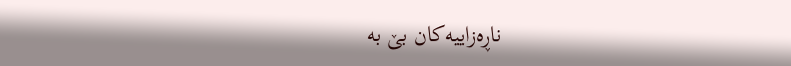ناڕه‌زاییه‌كان بێ به‌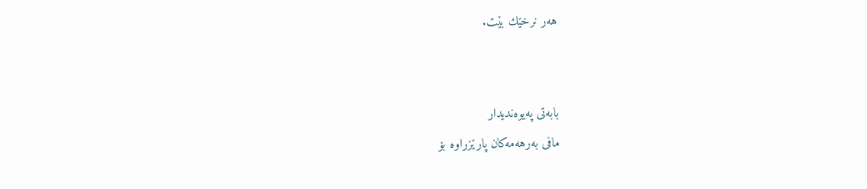هه‌ر نرخێك بێت.


بابه‌تی په‌یوه‌ندیدار
مافی به‌رهه‌مه‌كان پارێزراوه‌ بۆ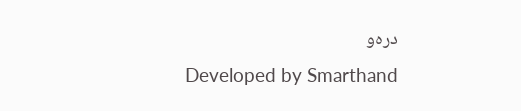دره‌و
Developed by Smarthand